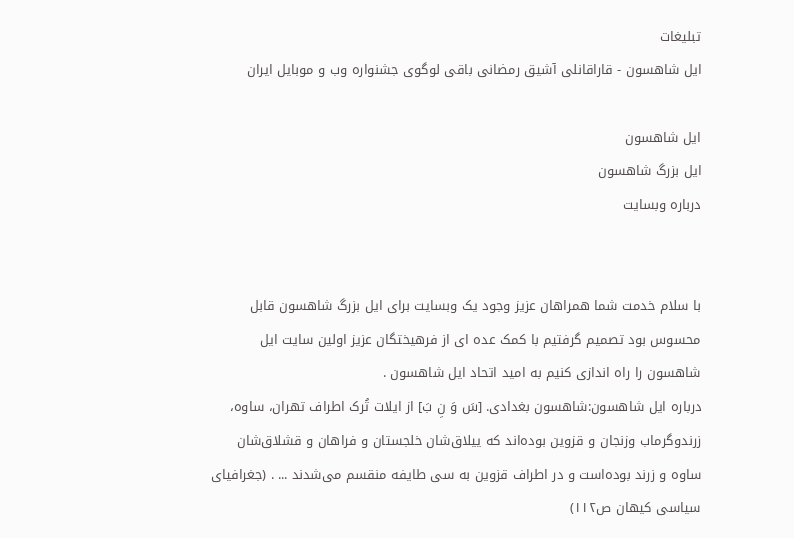تبلیغات
ایل شاهسون - قاراقانلی آشیق رمضانی باقی لوگوی جشنواره وب و موبایل ایران

ایل شاهسون
ایل بزرگ شاهسون
درباره وبسایت


با سلام خدمت شما همراهان عزیز وجود یک وبسایت برای ایل بزرگ شاهسون قابل محسوس بود تصمیم گرفتیم با کمک عده ای از فرهیختگان عزیز اولین سایت ایل شاهسون را راه اندازی کنیم به امید اتحاد ایل شاهسون .
درباره ایل شاهسون:شاهسون بغدادی. [سَ وَ نِ بَ] از ایلات تُرک اطراف تهران، ساوه، زرندوگرماب وزنجان و قزوین بوده‌اند که ییلاق‌شان خلجستان و فراهان و قشلاق‌شان ساوه و زرند بوده‌است و در اطراف قزوین به سی طایفه منقسم می‌شدند ... . (جغرافیای سیاسی کیهان ص۱۱۲)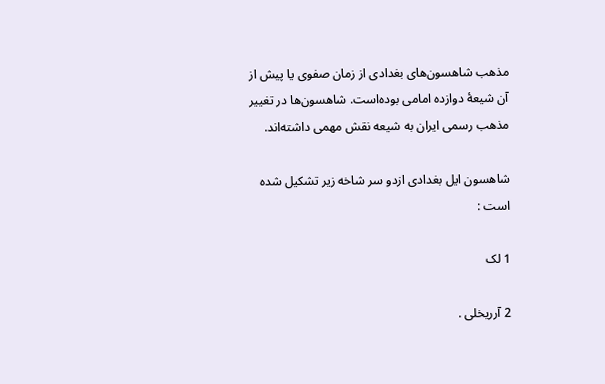مذهب شاهسون‌های بغدادی از زمان صفوی یا پیش از آن شیعهٔ دوازده امامی بوده‌است. شاهسون‌ها در تغییر مذهب رسمی ایران به شیعه نقش مهمی داشته‌اند.

شاهسون ایل بغدادی ازدو سر شاخه زیر تشکیل شده است :

1 لک

2 آرریخلی .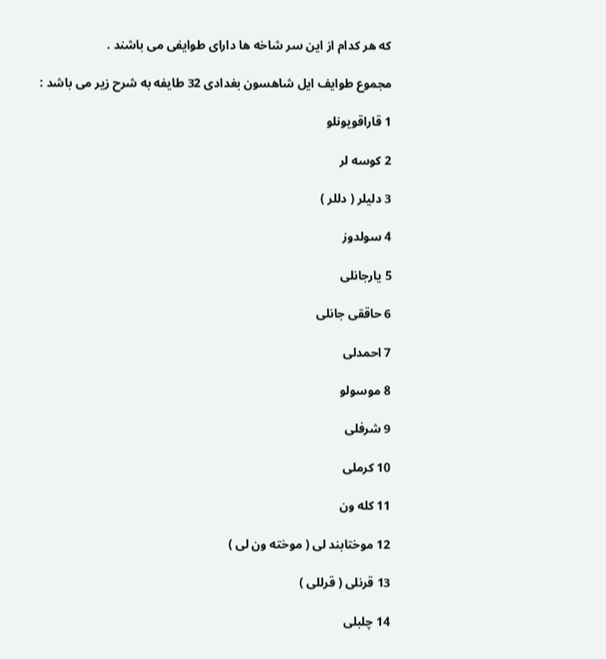که هر کدام از این سر شاخه ها دارای طوایفی می باشند .

مجموع طوایف ایل شاهسون بغدادی 32 طایفه به شرح زیر می باشد :

1 قاراقویونلو

2 کوسه لر

3 دلیلر ( دللر )

4 سولدوز

5 یارجانلی

6 حاققی جانلی

7 احمدلی

8 موسولو

9 شرفلی

10 کرملی

11 کله ون

12 موختابند لی ( موخته ون لی )

13 قرنلی ( قرللی )

14 چلبلی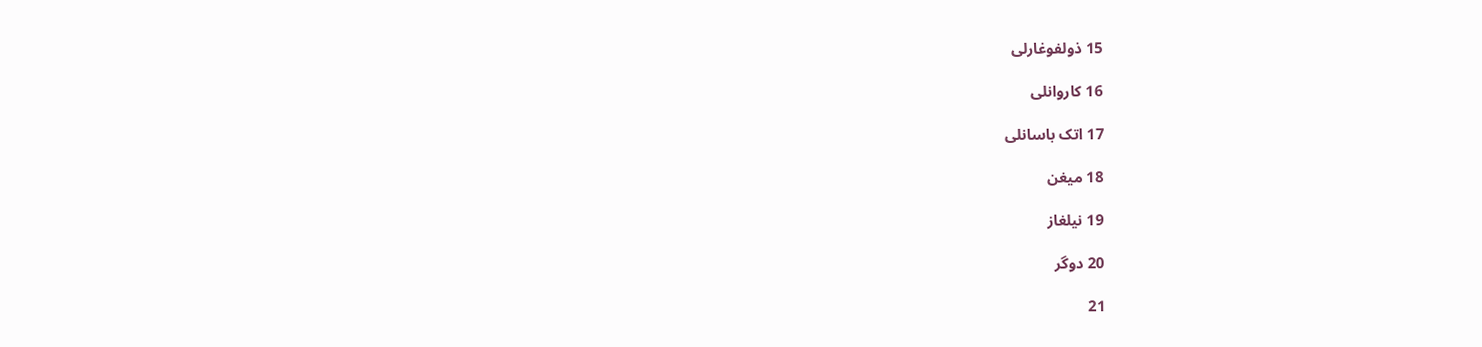15 ذولفوغارلی

16 کاروانلی

17 اتک باسانلی

18 میغن

19 نیلغاز

20 دوگر

21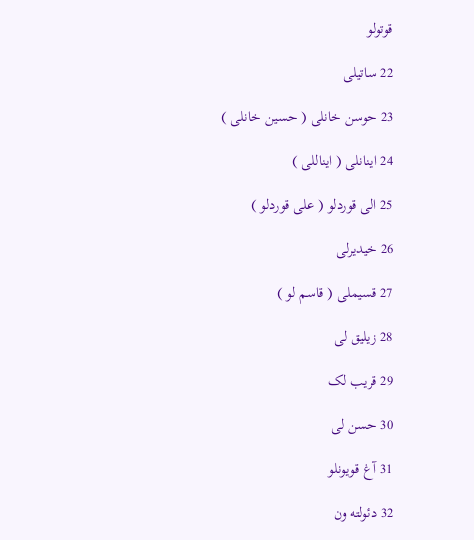قوتولو

22 ساتیلی

23 حوسن خانلی ( حسین خانلی )

24 اینانلی ( ایناللی )

25 الی قوردلو ( علی قوردلو )

26 خیدیرلی

27 قسیملی ( قاسم لو )

28 زیلیق لی

29 قریب لک

30 حسن لی

31 آغ قویونلو

32 دئولته ون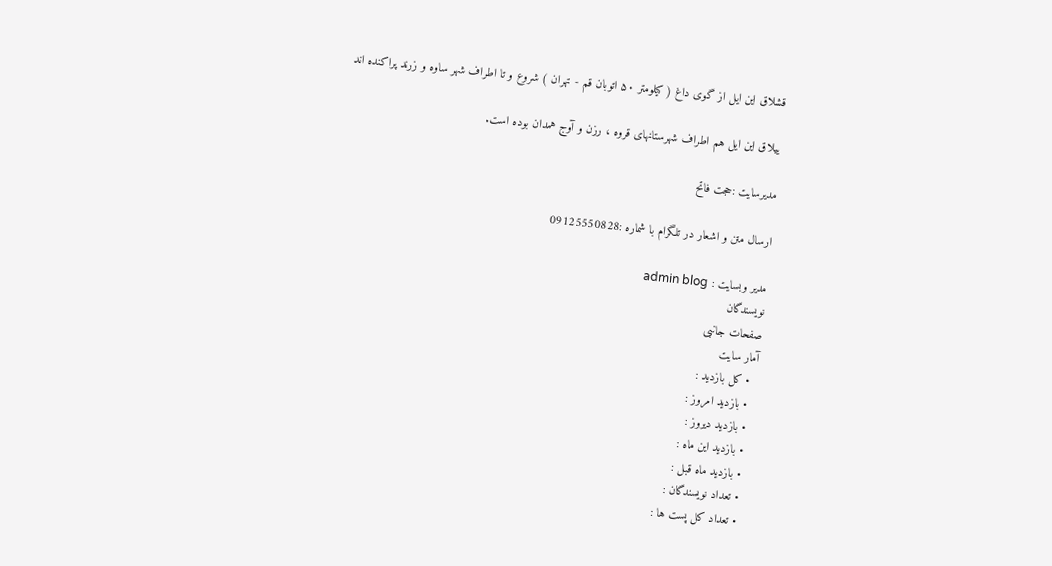قشلاق این ایل از گوی داغ ( کیلومتر ۵۰ اتوبان قم - تهران ) شروع و تا اطراف شهر ساوه و زرند پراکنده اند

ییلاق این ایل هم اطراف شهرستانهای قروه ، رزن و آوج همدان بوده است.

مدیرسایت :حجت فاتح

ارسال متن و اشعار در تلگرام با شماره :09125550828

مدیر وبسایت : admin blog
نویسندگان
صفحات جانبی
آمار سایت
  • کل بازدید :
  • بازدید امروز :
  • بازدید دیروز :
  • بازدید این ماه :
  • بازدید ماه قبل :
  • تعداد نویسندگان :
  • تعداد کل پست ها :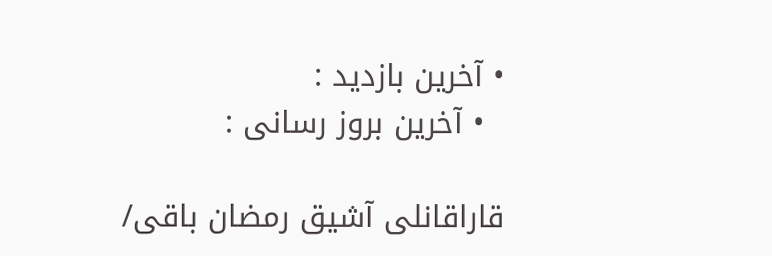• آخرین بازدید :
  • آخرین بروز رسانی :

قاراقانلی آشیق رمضان باقی/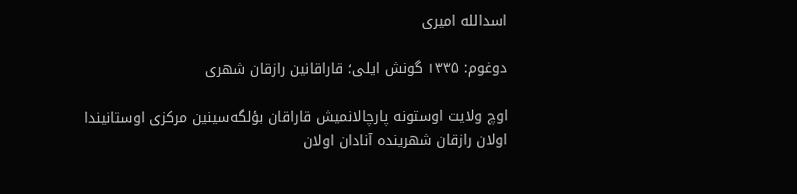اسدالله امیری

دوغوم: ۱۳۳۵ گونش ایلی؛ قاراقانین رازقان شهری

اوچ ولایت اوستونه پارچالانمیش قاراقان بؤلگه‌سینین مركزی اوستانیندا اولان رازقان شهرینده آنادان اولان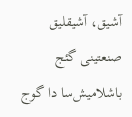آشیق، آشیقلیق صنعتینی گئج باشلامیش‌سا دا گوج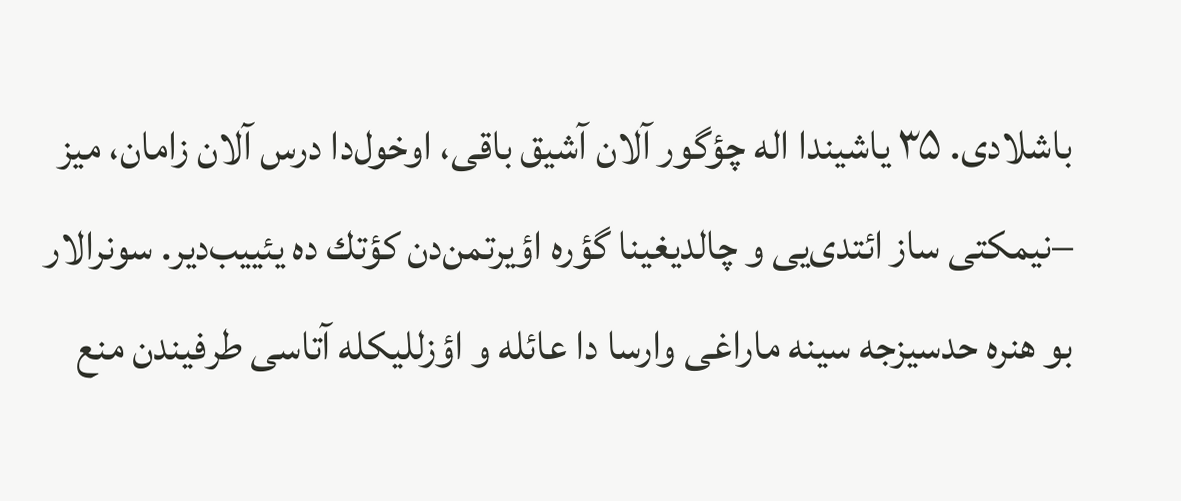باشلادی. ۳۵ یاشیندا اله چؤگور آلان آشیق باقی، اوخول‌دا درس آلان زامان، میز –نیمكتی ساز ائتدی‌یی و چالدیغینا گؤره اؤیرتمن‌دن كؤتك ده یئییب‌دیر. سونرالار بو هنره حدسیزجه سینه ماراغی وارسا دا عائله و اؤزللیكله آتاسی طرفیندن منع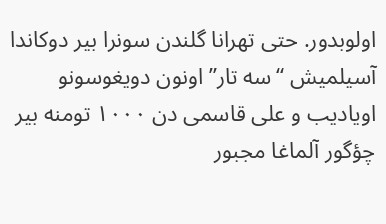اولوبدور. حتی تهرانا گلندن سونرا بیر دوكاندا آسیلمیش “سه تار” اونون دویغوسونو اویادیب و علی قاسمی دن ۱۰۰۰ تومنه بیر چؤگور آلماغا مجبور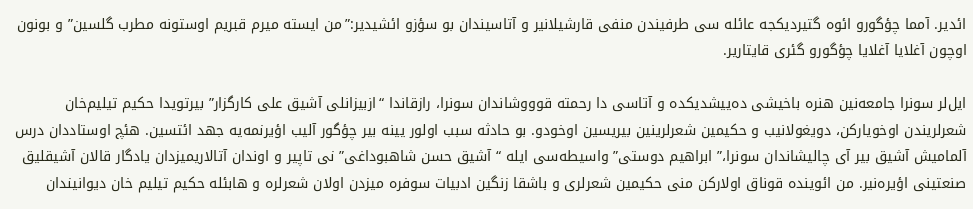ائدیر. آمما چؤگورو ائوه گتیردیكجه عائله سی طرفیندن منفی قارشیلانیر و آتاسیندان بو سؤزو ائشیدیر:”من ایسته میرم قبریم اوستونه مطرب گلسین” و بونون اوچون آغلایا آغلایا چؤگورو گئری قایتاریر.

ایل‌لر سونرا جامعه‌نین هنره باخیشی ده‌ییشدیكده و آتاسی دا رحمته قوووشاندان سونرا، رازقاندا “ازبیزانلی آشیق علی كارگزار” بیرتویدا حكیم تیلیم‌خان شعرلریندن اوخویاركن، دویغولانیب و حكیمین شعرلرینین بیریسین اوخودو. بو حادثه سبب اولور یینه بیر چؤگور آلیب اؤیرنمه‌یه جهد ائتسین. هئچ اوستاددان درس آلمامیش آشیق بیر آی چالیشاندان سونرا،” ابراهیم دوستی” واسیطه‌سی ایله “آشیق حسن شاهبوداغی” نی تاپیر و اوندان آتالاریمیزدان یادگار قالان آشیقلیق صنعتینی اؤیره‌نیر. من ائوینده قوناق اولاركن منی حكیمین شعرلری و باشقا زنگین ادبیات سوفره میزدن اولان شعرلره و هابئله حكیم تیلیم خان دیوانیندان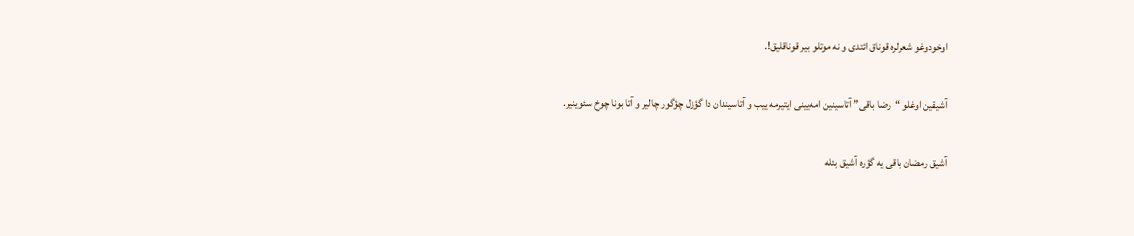اوخودوغو شعرلره قوناق ائتدی و نه موتلو بیر قوناقلیق!.

آشیقین اوغلو “رضا باقی” آتاسینین امه‌یینی ایتیر‌مه ییب و آتاسیندان دا گؤزل چؤگور چالیر و آتا بونا چوخ سئوینیر.

آشیق رمضان باقی یه گؤره آشیق بئله‌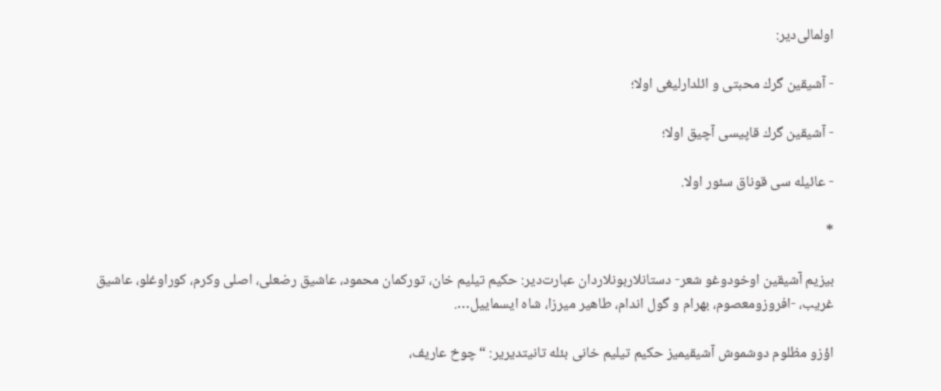اولمالی‌دیر:

- آشیقین گرك محبتی و ائلدارلیغی اولا؛

- آشیقین گرك قاپیسی آچیق اولا؛

- عائیله سی قوناق سئور اولا.

*

بیزیم آشیقین اوخودوغو شعر- دستانلاربونلاردان عبارت‌دیر: حكیم تیلیم خان، توركمان محمود، عاشیق رضعلی، اصلی وكرم، كوراوغلو، عاشیق غریب، -افروزومعصوم، بهرام و گول اندام، طاهیر میرزا، شاه ایسماییل….

اؤزو مظلوم دوشموش آشیقیمیز حكیم تیلیم خانی بئله تانیتدیریر: “چوخ عاریف،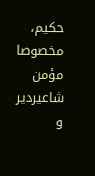حكیم، مخصوصا مؤمن شاعیردیر و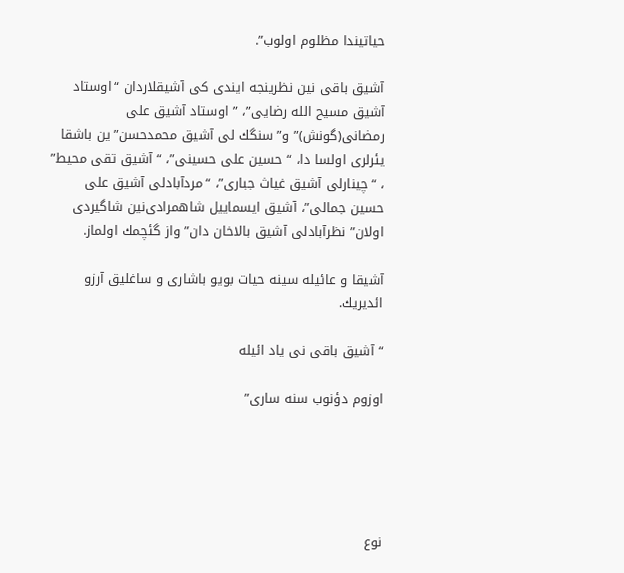حیاتیندا مظلوم اولوب”.

آشیق باقی نین نظرینجه ایندی كی آشیقلاردان “اوستاد آشیق مسیح الله رضایی”، ” اوستاد آشیق علی رمضانی(گونش)” و”سنگك لی آشیق محمدحسن”ین باشقا یئرلری اولسا دا، “ حسین علی حسینی”، “آشیق تقی محیط” ، “چینارلی آشیق غیاث جباری”، “مردآبادلی آشیق علی حسین جمالی”، آشیق ایسماییل شاهمرادی‌نین شاگیردی اولان” نظرآبادلی آشیق بالاخان دان” واز گئچمك اولماز.

آشیقا و عائیله سینه حیات بویو باشاری و ساغلیق آرزو ائدیریك.

“آشیق باقی نی یاد ائیله

اوزوم دؤنوب سنه ساری”





نوع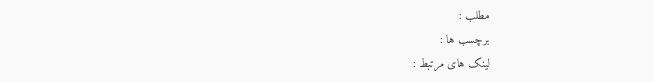مطلب :
برچسب ها :
لینک های مرتبط :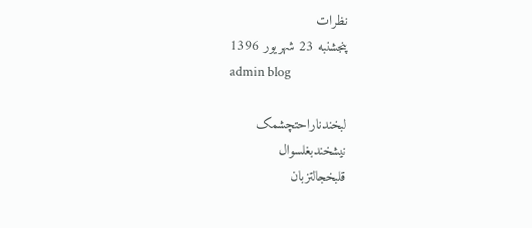نظرات
پنجشنبه 23 شهریور 1396
admin blog

لبخندناراحتچشمک
نیشخندبغلسوال
قلبخجالتزبان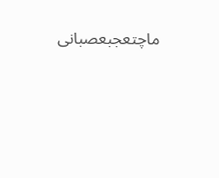ماچتعجبعصبانی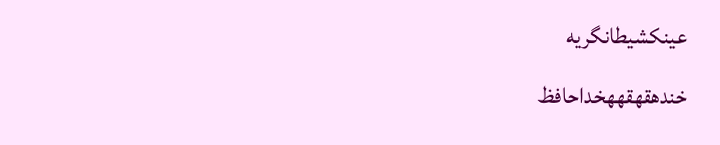عینکشیطانگریه
خندهقهقههخداحافظ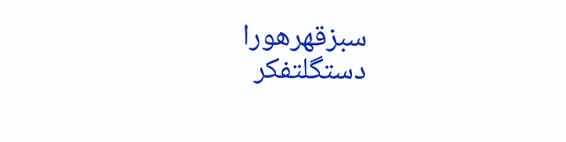سبزقهرهورا
دستگلتفکر